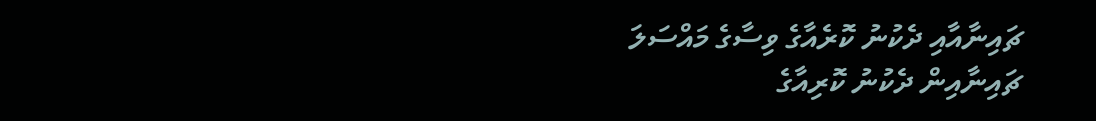ޗައިނާއާއި ދެކުނު ކޮރެއާގެ ވިސާގެ މައްސަލަ
ޗައިނާއިން ދެކުނު ކޮރިއާގެ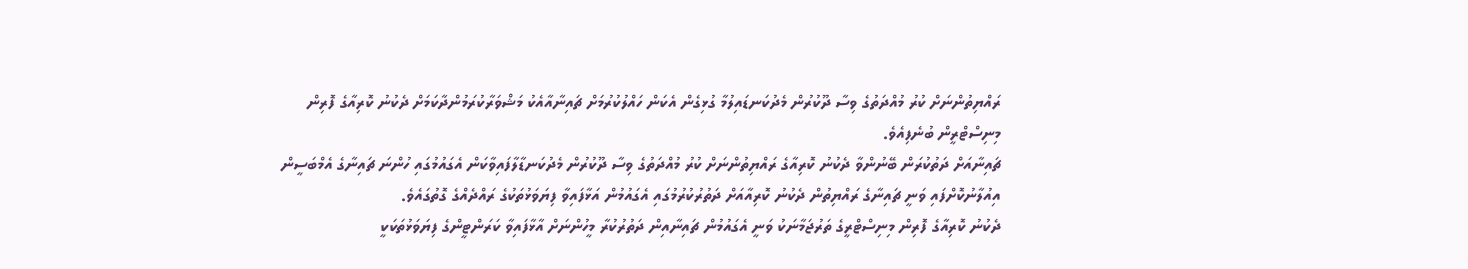ރައްޔިތުންނަށް ކުރު މުއްދަތުގެ ވިސާ ދޫކުރުން މެދުކަނޑައިލުމާ ގުޅިގެން އެކަން ހައްލުކުރުމަށް ޗައިނާއާއެކު މަޝްވަރާކުރަމުންދާކަމަށް ދެކުނު ކޮރިއާގެ ފޮރިން މިނިސްޓްރީން ބުނެފިއެވެ.
ޗައިނާއަށް ދަތުކުރަން ބޭނުންވާ ދެކުނު ކޮރިއާގެ ރައްޔިތުންނަށް ކުރު މުއްދަތުގެ ވިސާ ދޫކުރުން މެދުކަނޑާލާފައިވާކަން އެގައުމުގައި ހުންނަ ޗައިނާގެ އެމްބަސީން އިއުލާނުކޮށްފައި ވަނީ ޗައިނާގެ ރައްޔިތުން ދެކުނު ކޮރިއާއަށް ދަތުރުކުރުމުގައި އެގައުމުން އަޅާފައިވާ ފިޔަވަޅުތަކުގެ ރައްދެއްގެ ގޮތުގައެވެ.
ދެކުނު ކޮރިއާގެ ފޮރިން މިނިސްޓްރީގެ ތަރުޖަމާނަކު ވަނީ އެގައުމުން ޗައިނާއިން ދަތުރުކުރާ މީހުންނަށް އާޅާފައިވާ ކަރަންޓީންގެ ފިޔަވަޅުތަކަކީ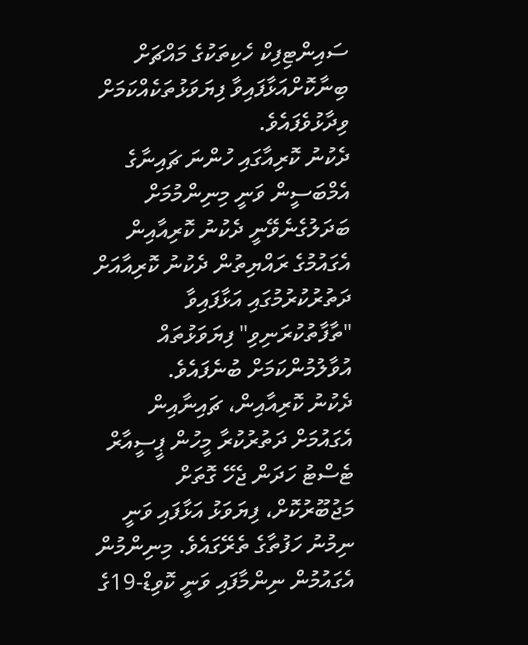ސައިންޓިފިކް ހެކިތަކުގެ މައްޗަށް ބިނާކޮށްއަޅާފައިވާ ފިޔަވަޅުތަކެއްކަމަށް ވިދާޅުވެފައެވެ.
ދެކުނު ކޮރިއާގައި ހުންނަ ޗައިނާގެ އެމްބަސީން ވަނީ މިނިންމުމަށް ބަދަލުގެނެވޭނީ ދެކުނު ކޮރިއާއިން އެގައުމުގެ ރައްޔިތުން ދެކުނު ކޮރިއާއަށް ދަތުރުކުރުމުގައި އަޅާފައިވާ "ތާފާތުކުރަނިވި" ފިޔަވަޅުތައް އުވާލުމުންކަމަށް ބުނެފައެވެ.
ދެކުނު ކޮރިއާއިން، ޗައިނާއިން އެގައުމަށް ދަތުރުކުރާ މީހުން ޕީސީއާރް ޓެސްޓު ހަދަން ޖެހޭ ގޮތަށް މަޖުބޫރުކޮށް، ފިޔަވަޅު އަޅާފައި ވަނީ ނިމުނު ހަފުތާގެ ތެރޭގައެވެ. މިނިންމުން އެގައުމުން ނިންމާފައި ވަނީ ކޮވިޑް-19ގެ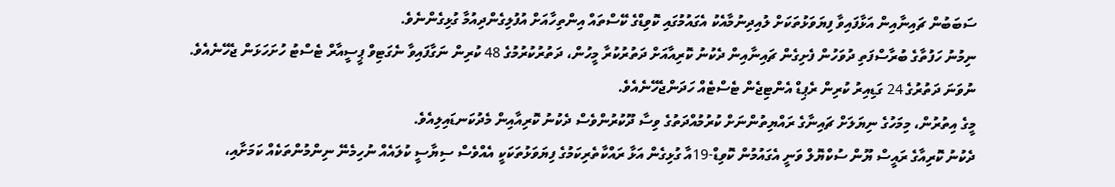ސަބަބުން ޗައިނާއިން އަޅާފައިވާ ފިޔަވަޅުތަކަށް ލުއިދިނުމާއެކު އެގައުމުގައި ކޮވިޑްގެ ކޭސްތައް އިންތިހާއަށް އުފުލިގެންދިއުމާ ގުޅިގެންނެވެ.
ނިމުނު ހަފުތާގެ ބުރާސްފަތި ދުވަހުން ފެށިގެން ޗައިނާއިން ދެކުނު ކޮރިއާއަށް ދަތުރުކުރާ މީހުން، ދަތުރުކުރުމުގެ 48 ކުރިން ނަގާފައިވާ ނެގަޓިވް ޕީސީއާރް ޓެސްޓު ހުށަހަޅަން ޖެހޭނެއެވެ. ނުވަނަ ދަތުރުގެ 24 ގަޑިއިރު ކުރިން ރެޕިޑް އެންޓިޖެން ޓެސްޓެއް ހަދަންޖެހޭނެއެވެ.
މީގެ އިތުރުން، މިމަހުގެ ނިޔަލަށް ޗައިނާގެ ރައްޔިތުންނަށް ކުރުމުއްދަތުގެ ވިސާ ދޫކުރުންވެސް ދެކުނު ކޮރިއާއިން މެދުކަނޑައިލިއެވެ.
ދެކުނު ކޮރިއާގެ ރައީސް ޔޫން ސުކްޔޮލް ވަނީ އެގައުމުން ކޮވިޑް-19އާ ގުޅިގެން އަޅާ ރައްކާތެރިކަމުގެ ފިޔަވަޅުތަކަކީ އެއްވެސް ސިޔާސީ ކުލައެއް ނުހިމެނޭ ނިންމުންތަކެއް ކަމަށާއި،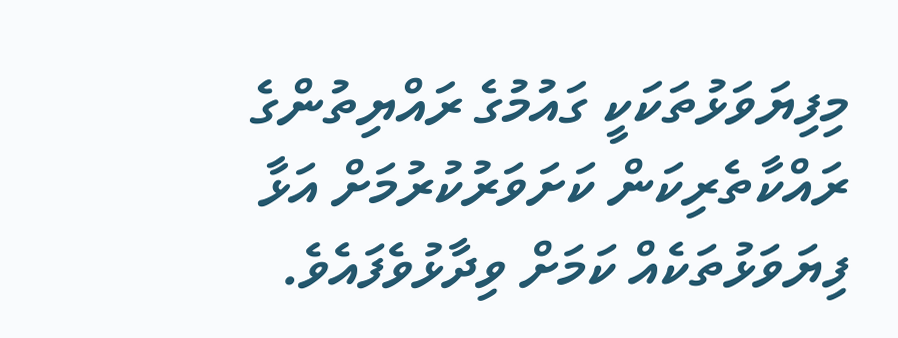މިފިޔަވަޅުތަކަކީ ގައުމުގެ ރައްޔިތުންގެ ރައްކާތެރިކަން ކަށަވަރުކުރުމަށް އަޅާ ފިޔަވަޅުތަކެއް ކަމަށް ވިދާޅުވެފައެވެ.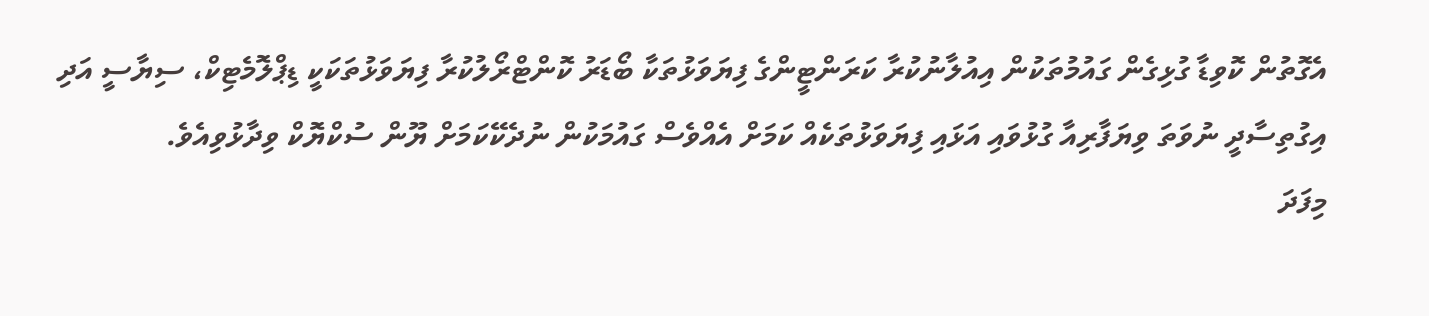އެގޮތުން ކޮވިޑާ ގުޅިގެން ގައުމުތަކުން އިއުލާނުކުރާ ކަރަންޓީންގެ ފިޔަވަޅުތަކާ ބޯޑަރު ކޮންޓްރޯލުކުރާ ފިޔަވަޅުތަކަކީ ޑިޕްލޮމެޓިކް، ސިޔާސީ އަދި އިގުތިސާދީ ނުވަތަ ވިޔަފާރިއާ ގުޅުވައި އަޅައި ފިޔަވަޅުތަކެއް ކަމަށް އެއްވެސް ގައުމަކުން ނުދެކޭކަމަށް ޔޫން ސުކްޔޮކް ވިދާޅުވިއެވެ.
މިފަދަ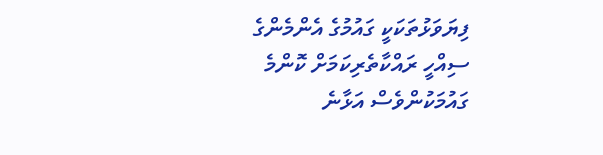ފިޔަވަޅުތަކަކީ ގައުމުގެ އެންމެންގެ ސިއްހީ ރައްކާތެރިކަމަށް ކޮންމެ ގައުމަކުންވެސް އަޅާނެ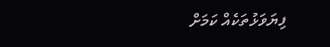ފިޔަވަޅުތަކެއް ކަމަށް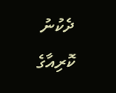ދެކުނު ކޮރިއާގެ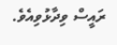ރައީސް ވިދާޅުވިއެވެ.